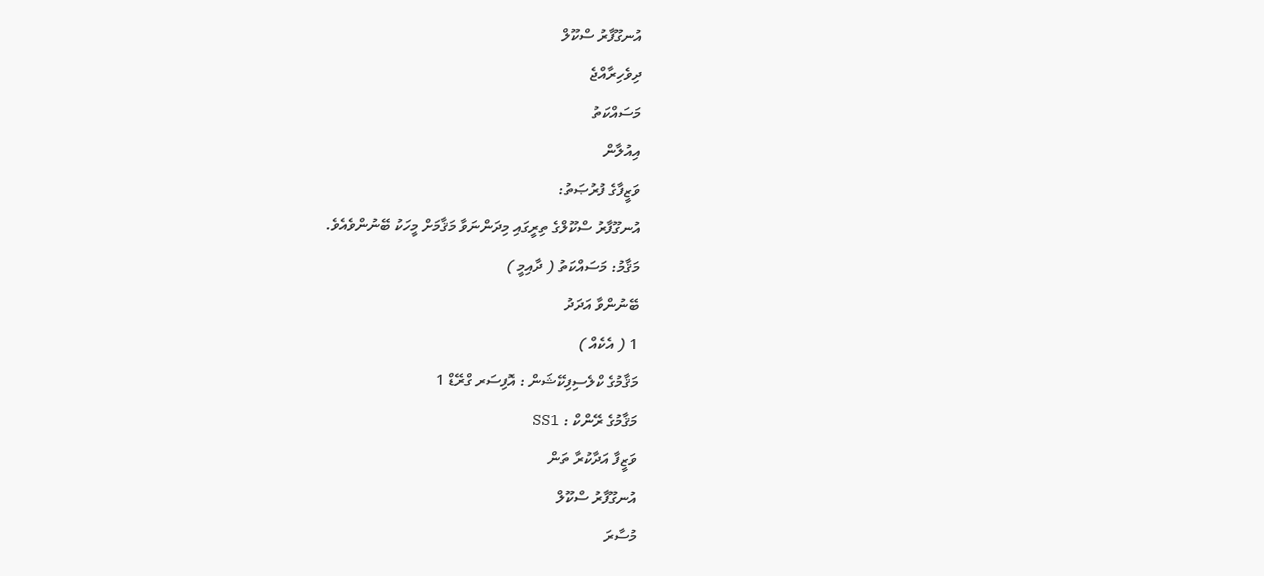އުނގޫފާރު ސްކޫލް
ދިވެހިރާއްޖެ
މަސައްކަތު
އިއުލާން
ވަޒީފާގެ ފުރުޞަތު:
އުނގޫފާރު ސްކޫލްގެ ތިރީގައި މިދަންނަވާ މަޤާމަށް މީހަކު ބޭނުންވެއެވެ.
މަޤާމު: މަސައްކަތު ( ދާއިމީ )
ބޭނުންވާ އަދަދު
1 ( އެކެއް )
މަޤާމުގެ ކްލެސިފިކޭޝަން : އޮފިސަރ ގްރޭޑް 1
މަޤާމުގެ ރޭންކް : SS1
ވަޒީފާ އަދާކުރާ ތަން
އުނގޫފާރު ސްކޫލް
މުސާރަ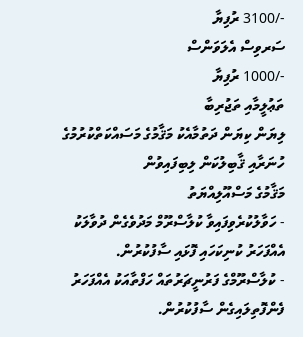-/3100 ރުފިޔާ
ސަރވިސް އެލަވަންސް
-/1000 ރުފިޔާ
ތަޢުލީމާއި ތަޖުރިބާ
ލިޔަން ކިޔަން ދަތުމާއެކު މަޤާމުގެ މަސައްކަތްކުރުމުގެ ހުނަރާއި ޤާބިލުކަން ލިބިފައިވުން
މަޤާމުގެ މަސްއޫލިއްޔަތު
- ހަވާލުކުރެވިފައިވާ ކުލާސްރޫމް މަދުވެގެން ދުވާލަކު އެއްފަހަރު ކުނިކަހައި ފޮޅައި ސާފުކުރުން.
- ކުލާސްރޫމްގެ ފަރުނީޗަރުތައް ހަފްތާއަކު އެއްފަހަރު ފެންފޮތިލައިގެން ސާފުކުރުން.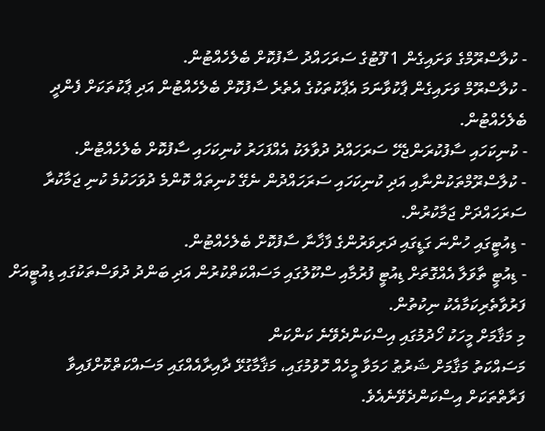- ކުލާސްރޫމްގެ ވަށައިގެން 1 ފޫޓުގެ ސަރަހައްދު ސާފުކޮށް ބެލެހެއްޓުން.
- ކުލާސްރޫމް ވަށައިގެން ޕާކުވާނަމަ އެޕާކުތަކުގެ އެތެރެ ސާފުކޮށް ބެލެހެއްޓުން އަދި ޕާކުތަކަށް ފެންދީ ބެލެހެއްޓުން.
- ކުނިކަހައި ސާފުކުރަންޖެހޭ ސަރަހައްދު ދުވާލަކު އެއްފަހަރު ކުނިކަހައި ސާފުކޮށް ބެލެހެއްޓުން.
- ކުލާސްރޫމްތަކުންނާއި އަދި ކުނިކަހައި ސަރަހައްދުން ނެގޭ ކުނިތައް ކޮންމެ ދުވަހަކުމެ ކުނި ޖަމާކުރާ ސަރަހައްދަށް ޖަމާކުރުން.
- ޑިއުޓީގައި ހުންނަ ގަޑީގައި ދަރިވަރުންގެ ފާޚާނާ ސާފުކޮށް ބެލެހެއްޓުން.
- ޑިއުޓީ ތާވަލާ އެއްގޮތަށް ޑިއުޓީ ފުރުމާއި ސްކޫލުގައި މަސައްކަތްކުރުން އަދި ބަންދު ދުވަސްތަކުގައި ޑިއުޓީއަށް ފަރުވާތެރިކަމާއެކު ނިކުތުން.
މި މަޤާމަށް މީހަކު ހޯދުމުގައި އިސްކަންދެވޭނެ ކަންކަން
މަސައްކަތު މަޤާމަށް ޝަރުޠު ހަމަވާ މީހެއް ހޮވުމުގައި، މަޤާމާގުޅޭ ދާއިރާއެއްގައި މަސައްކަތްކޮށްފައިވާ ފަރާތްތަކަށް އިސްކަންދެވޭނެއެވެ.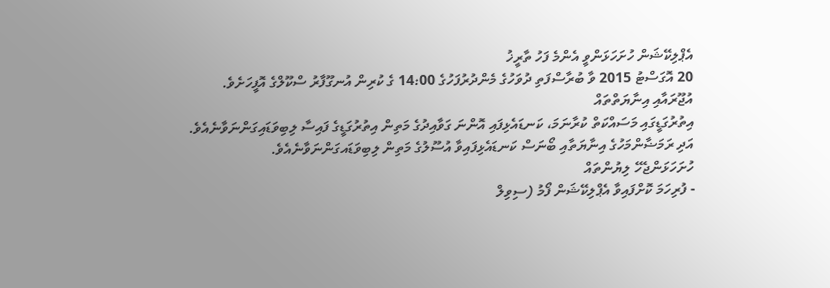އެޕްލިކޭޝަން ހުށަހަޅަންވީ އެންމެ ފަހު ތާރީޚު
20 އޮގަސްޓު 2015 ވާ ބުރާސްފަތި ދުވަހުގެ މެންދުރުފަހުގެ 14:00 ގެ ކުރިން އުނގޫފާރު ސްކޫލްގެ އޮފީހަށެވެ.
އުޖޫރައާއި އިނާޔަތްތައް
އިތުރުގަޑީގައި މަސައްކަތް ކުރާނަމަ، ކަނޑައެޅިފައި އޮންނަ ގަވާއިދުގެ މަތިން އިތުރުގަޑީގެ ފައިސާ ލިބިވަޑައިގަންނަވާނެއެވެ. އަދި ރަމަޟާންމަހުގެ އިނާޔަތާއި ބޯނަސް ކަނޑައެޅިފައިވާ އުސޫލުގެ މަތިން ލިބިވަޑައގަންނަވާނެއެވެ.
ހުށަހަޅަންޖެހޭ ލިޔުންތައް
- ފުރިހަމަ ކޮށްފައިވާ އެޕްލިކޭޝަން ފޯމު (ސިވިލް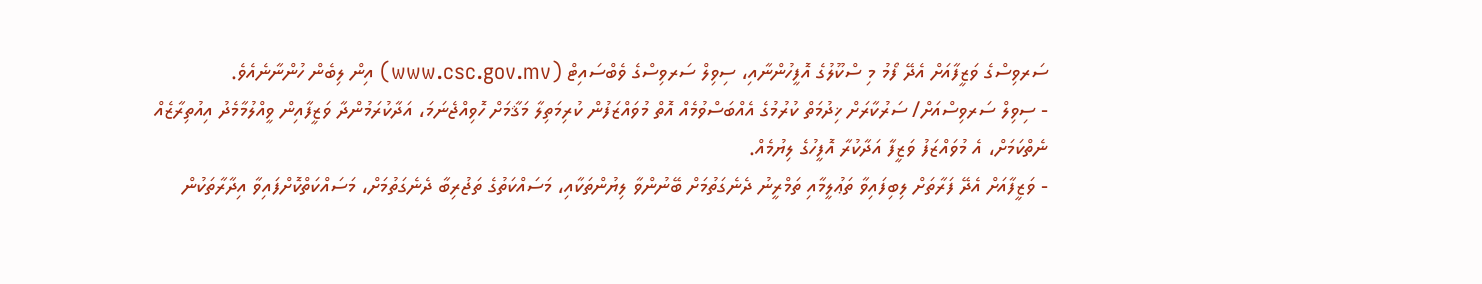ސަރވިސްގެ ވަޒީފާއަށް އެދޭ ފޯމު މި ސްކޫލުގެ އޮފީހުންނާއި، ސިވިލް ސަރވިސްގެ ވެބްސައިޓް (www.csc.gov.mv) އިން ލިބެން ހުންނާނެއެވެ.
- ސިވިލް ސަރވިސްއަށް/ ސަރުކާރަށް ޚިދުމަތް ކުރުމުގެ އެއްބަސްވުމެއް އޮތް މުވައްޒަފުން ކުރިމަތިލާ މަޤާމަށް ހޮވިއްޖެނަމަ، އަދާކުރަމުންދާ ވަޒީފާއިން ވީއްލުމާމެދު އިއުތިރާޒެއް ނެތްކަމަށް، އެ މުވައްޒަފު ވަޒީފާ އަދާކުރާ އޮފީހުގެ ލިޔުމެއް.
- ވަޒީފާއަށް އެދޭ ފަރާތަށް ލިބިފައިވާ ތަޢުލީމާއި ތަމްރީނު ދެނެގަތުމަށް ބޭނުންވާ ލިޔުންތަކާއި، މަސައްކަތުގެ ތަޖުރިބާ ދެނެގަތުމަށް، މަސައްކަތްކޮށްފައިވާ އިދާރާތަކުން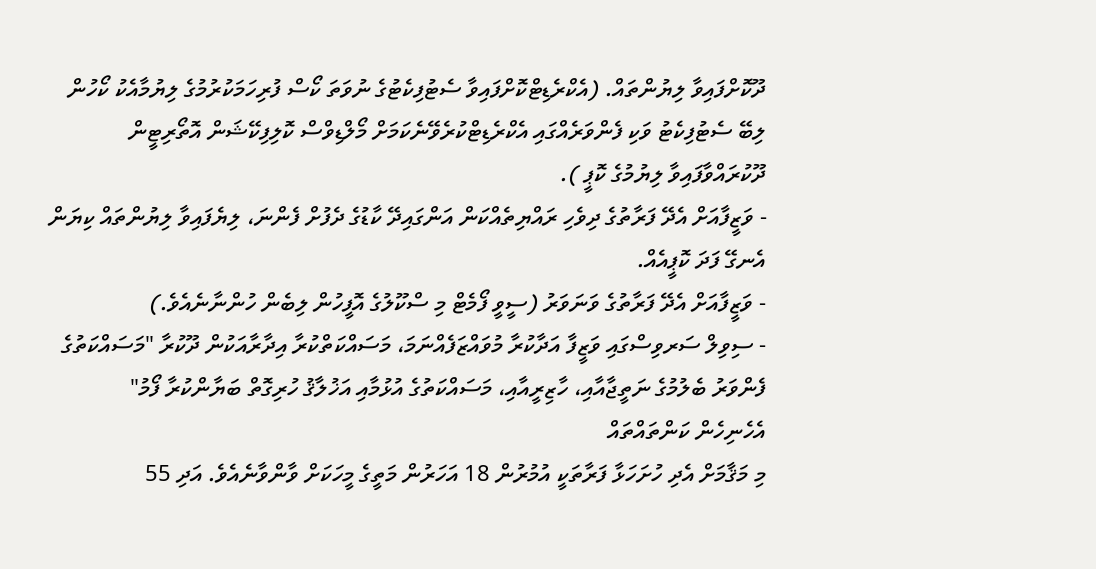ދޫކޮށްފައިވާ ލިޔުންތައް. (އެކްރެޑިޓްކޮށްފައިވާ ސެޓުފިކެޓުގެ ނުވަތަ ކޯސް ފުރިހަމަކުރުމުގެ ލިޔުމާއެކު ކޯހުން ލިބޭ ސެޓުފިކެޓު ވަކި ފެންވަރެއްގައި އެކްރެޑިޓްކުރެވޭނެކަމަށް މޯލްޑިވްސް ކޮލިފިކޭޝަން އޮތޯރިޓީން ދޫކުރައްވާފައިވާ ލިޔުމުގެ ކޮޕީ ).
- ވަޒީފާއަށް އެދޭ ފަރާތުގެ ދިވެހި ރައްޔިތެއްކަން އަންގައިދޭ ކާޑުގެ ދެފުށް ފެންނަ، ލިޔެފައިވާ ލިޔުންތައް ކިޔަން އެނގޭ ފަދަ ކޮޕީއެއް.
- ވަޒީފާއަށް އެދޭ ފަރާތުގެ ވަނަވަރު (ސީވީ ފޯމެޓް މި ސްކޫލުގެ އޮފީހުން ލިބެން ހުންނާނެއެވެ.)
- ސިވިލް ސަރވިސްގައި ވަޒީފާ އަދާކުރާ މުވައްޒަފެއްނަމަ، މަސައްކަތްކުރާ އިދާރާއަކުން ދޫކުރާ "މަސައްކަތުގެ ފެންވަރު ބެލުމުގެ ނަތީޖާއާއި، ހާޒިރީއާއި، މަސައްކަތުގެ އުޅުމާއި އަޚުލާޤު ހުރިގޮތް ބަޔާންކުރާ ފޯމު"
އެހެނިހެން ކަންތައްތައް
މި މަޤާމަށް އެދި ހުށަހަޅާ ފަރާތަކީ އުމުރުން 18 އަހަރުން މަތީގެ މީހަކަށް ވާންވާނެއެވެ. އަދި 55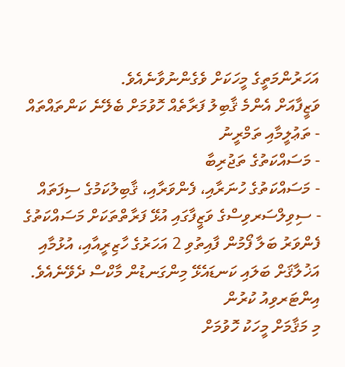އަހަރުންމަތީގެ މީހަކަށް ވެގެންނުވާނެއެވެ.
ވަޒީފާއަށް އެންމެ ޤާބިލު ފަރާތެއް ހޮވުމަށް ބެލޭނެ ކަންތައްތައް
- ތަޢުލީމާއި ތަމްރީނު
- މަސައްކަތުގެ ތަޖުރިބާ
- މަސައްކަތުގެ ހުނަރާއި، ފެންވަރާއި، ޤާބިލުކަމުގެ ސިފަތައް
- ސިވިލްސަރވިސްގެ ވަޒީފާގައި އުޅޭ ފަރާތްތަކަށް މަސައްކަތުގެ ފެންވަރު ބަލާ ފޯމުން ފާއިތުވި 2 އަހަރުގެ ހާޒިރީއާއި، އުޅުމާއި އަޚުލާޤަށް ބަލައި ކަނޑައެޅޭ މިންގަނޑުން މާކްސް ދެވޭނެއެވެ.
އިންޓަރވިއު ކުރުން
މި މަޤާމަށް މީހަކު ހޮވުމަށް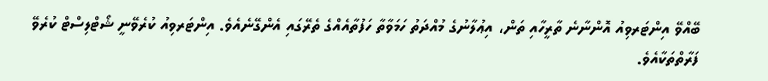ބޭއްވޭ އިންޓަރވިއު އޮންނާނެ ތާރީހާއި ތަން، އިޢުލާނުގެ މުއްދަތު ހަމަވާތާ ހަފުތާއެއްގެ ތެރޭގައި އެންގޭނެއެވެ. އިންޓަރވިއު ކުރެވޭނީ ޝޯޓްލިސްޓް ކުރެވޭ ފަރާތްތަކާއެވެ.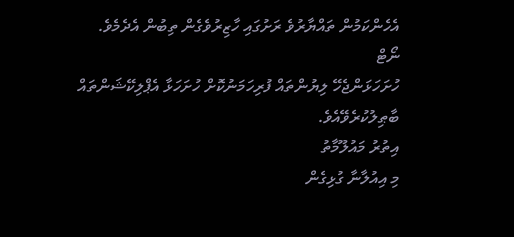އެހެންކަމުން ތައްޔާރުވެ ރަށުގައި ހާޒިރުވެގެން ތިބުން އެދެމެވެ.
ނޯޓް
ހުށަހަޅަންޖެހޭ ލިޔުންތައް ފުރިހަމަނުކޮށް ހުށަހަޅާ އެޕްލިކޭޝަންތައް ބާޠިލުކުރެވޭއެވެ.
އިތުރު މައުލޫމާތު
މި އިއުލާނާ ގުޅިގެން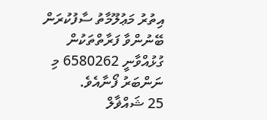އިތުރު މަޢުލޫމާތު ސާފުކުރަން ބޭނުންވާ ފަރާތްތަކުން ގުޅުއްވާނީ 6580262 މި ނަންބަރު ފޯނާއެވެ.
25 ޝައްޥާލް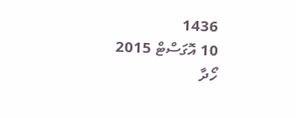1436
10 އޮގަސްޓް 2015
ހޯދާ